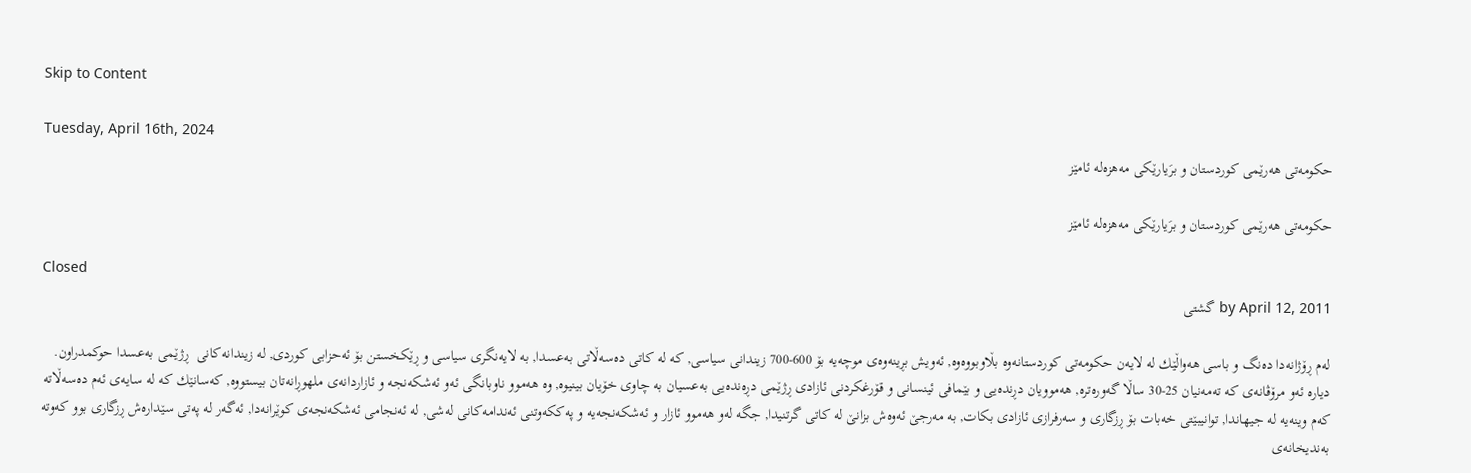Skip to Content

Tuesday, April 16th, 2024
حكومه‌تی هه‌رێمی كوردستان و برَیارێكی مه‌هزه‌له‌ ئامێز

حكومه‌تی هه‌رێمی كوردستان و برَیارێكی مه‌هزه‌له‌ ئامێز

Closed
by April 12, 2011 گشتی

له‌م ڕۆژانه‌دا ده‌نگ و باسی هه‌واڵێك له‌ لایه‌ن حكومه‌تی كوردستانه‌وه‌ بڵاوبووه‌وه‌, ئه‌ویش بڕینه‌وه‌ی موچه‌یه‌ بۆ 600-700 زیندانی سیاسی, كه‌ له‌ كاتی ده‌سه‌ڵاتی به‌عسدا, به‌ لایه‌نگری سیاسی و ڕێكخستن بۆ ئه‌حزابی كوردی, له‌ زیندانه‌كانی  ڕژێمی به‌عسدا حوكمدراون.
دیاره‌ ئه‌و مرۆڤانه‌ی كه‌ ته‌مه‌نیان 25-30 ساڵا گه‌وره‌تره‌, هه‌موویان دڕنده‌یی و بێمافی ئینسانی و قۆرغكردنی ئازادی ڕژێمی دڕه‌نده‌یی به‌عسیان به‌ چاوی خۆیان بینیوه‌, وه‌ هه‌موو ناوبانگی ئه‌و ئه‌شكه‌نجه‌ و ئازاردانه‌ی ملهوڕانه‌تان بیستووه‌, كه‌سانێك كه‌ له‌ سایه‌ی ئه‌م ده‌سه‌ڵاته‌ كه‌م وینه‌یه‌ له‌ جیهاندا, توانیبێتی خه‌بات بۆ ڕزگاری و سه‌رفرازی ئازادی بكات, به‌ مه‌رجێ‌ ئه‌وه‌ش بزانێ‌ له‌ كاتی گرتنیدا, جگه‌ له‌و هه‌موو ئازار و ئه‌شكه‌نجه‌یه‌ و په‌ككه‌وتنی ئه‌ندامه‌كانی له‌شی, له‌ ئه‌نجامی ئه‌شكه‌نجه‌ی كوێرانه‌دا, ئه‌گه‌ر له‌ په‌تی سێداره‌ش ڕزگاری بوو كه‌وته‌ به‌ندیخانه‌ی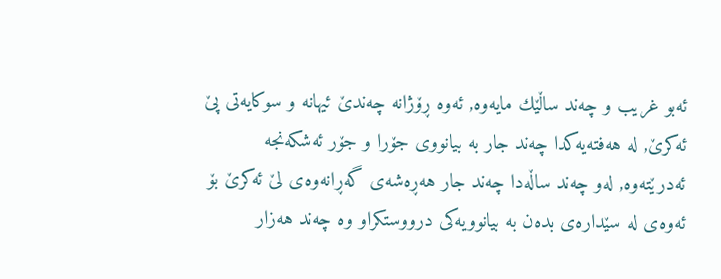ئه‌بو غریب و چه‌ند ساڵێك مایه‌وه‌, ئه‌وه‌ ڕۆژانه‌ چه‌ندێ‌ ئیهانه‌ و سوكایه‌تی پێ‌ ئه‌كرێ‌, له‌ هه‌فته‌یه‌كدا چه‌ند جار به‌ بیانووی جۆرا و جۆر ئه‌شكه‌نجه‌ ئه‌درێته‌وه‌, له‌و چه‌ند ساڵه‌دا چه‌ند جار هه‌ڕه‌شه‌ی گه‌ڕانه‌وه‌ی لێ‌ ئه‌كرێ‌ بۆ ئه‌وه‌ی له‌ سێداره‌ی بده‌ن به‌ بیانوویه‌كی درووستكراو وه‌ چه‌ند هه‌زار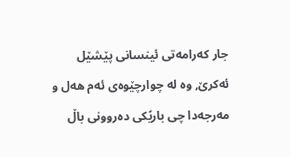جار كه‌رامه‌تی ئینسانی پێشێل ئه‌كرێ‌, وه‌ له‌ چوارچێوه‌ی ئه‌م هه‌ل و مه‌رجه‌دا چی باریًكی ده‌روونی باڵ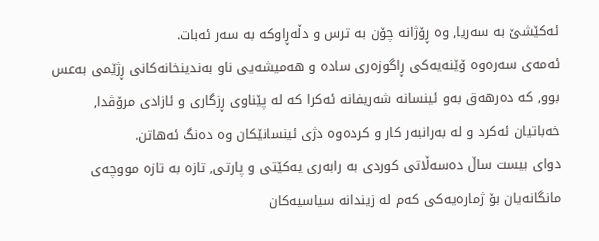ئه‌كێشێ‌ به‌ سه‌ریا, وه‌ ڕۆژانه‌ چۆن به‌ ترس و دڵه‌ڕاوكه‌ به‌ سه‌ر ئه‌بات.
ئه‌مه‌ی سه‌ره‌وه‌ ۆێنه‌یه‌كی ڕاگوزه‌ری ساده‌ و هه‌میشه‌یی ناو به‌ندینخانه‌كانی ڕژێمی به‌عس بوو, كه‌ ده‌رهه‌ق به‌و ئینسانه‌ شه‌ریفانه‌ ئه‌كرا كه‌ له‌ پێناوی ڕزگاری و ئازادی مرۆڤدا, خه‌باتیان ئه‌كرد و له‌ به‌رانبه‌ر كار و كرده‌وه‌ دژی ئینسانێكان وه‌ ده‌نگ ئه‌هاتن.
دوای بیست ساڵ ده‌سه‌ڵاتی كوردی به‌ رابه‌ری یه‌كێتی و پارتی, تازه‌ به‌ تازه‌ مووچه‌ی مانگانه‌یان بۆ ژماره‌یه‌كی كه‌م له‌ زیندانه‌ سیاسیه‌كان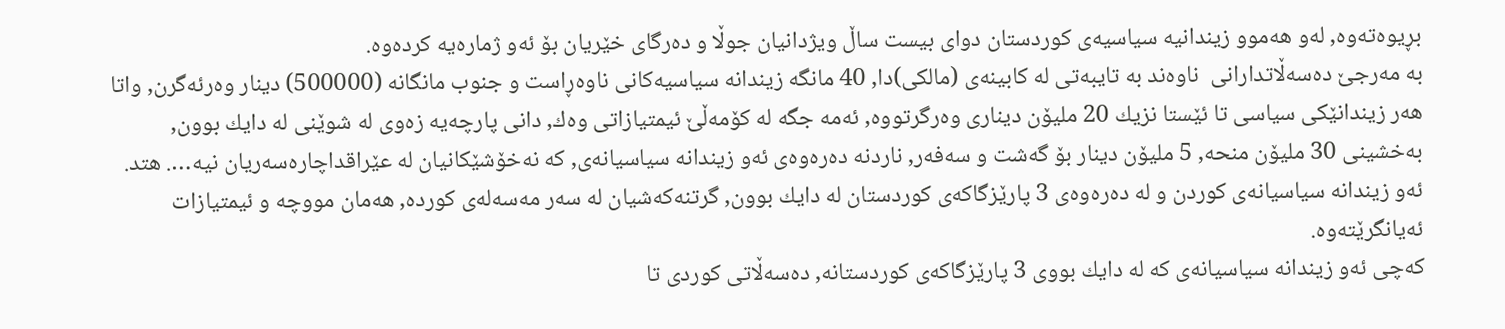بڕیوه‌ته‌وه‌, له‌و هه‌موو زیندانیه‌ سیاسیه‌ی كوردستان دوای بیست ساڵ ویژدانیان جوڵا و ده‌رگای خێریان بۆ ئه‌و ژماره‌یه‌ كرده‌وه‌.
به‌ مه‌رجێ‌ ده‌سه‌ڵاتدارانی  ناوه‌ند به‌ تایبه‌تی له‌ كابینه‌ی (مالكی)دا, 40 مانگه‌ زیندانه‌ سیاسیه‌كانی ناوه‌ڕاست و جنوب مانگانه‌ (500000) دینار وه‌رئه‌گرن, واتا هه‌ر زیندانێكی سیاسی تا ئێستا نزیك 20 ملیۆن دیناری وه‌رگرتووه‌, ئه‌مه‌ جگه‌ له‌ كۆمه‌ڵێ‌ ئیمتیازاتی وه‌ك, دانی پارچه‌یه‌ زه‌وی له‌ شوێنی له‌ دایك بوون, به‌خشینی 30 ملیۆن منحه‌, 5 ملیۆن دینار بۆ گه‌شت و سه‌فه‌ر, ناردنه‌ ده‌ره‌وه‌ی ئه‌و زیندانه‌ سیاسیانه‌ی, كه‌ نه‌خۆشێكانیان له‌ عێراقداچاره‌سه‌ریان نیه‌…. هتد.
ئه‌و زیندانه‌ سیاسیانه‌ی كوردن و له‌ ده‌ره‌وه‌ی 3 پارێزگاكه‌ی كوردستان له‌ دایك بوون, گرتنه‌كه‌شیان له‌ سه‌ر مه‌سه‌له‌ی كورده‌, هه‌مان مووچه‌ و ئیمتیازات ئه‌یانگرێته‌وه‌.
كه‌چی ئه‌و زیندانه‌ سیاسیانه‌ی كه‌ له‌ دایك بووی 3 پارێزگاكه‌ی كوردستانه‌, ده‌سه‌ڵاتی كوردی تا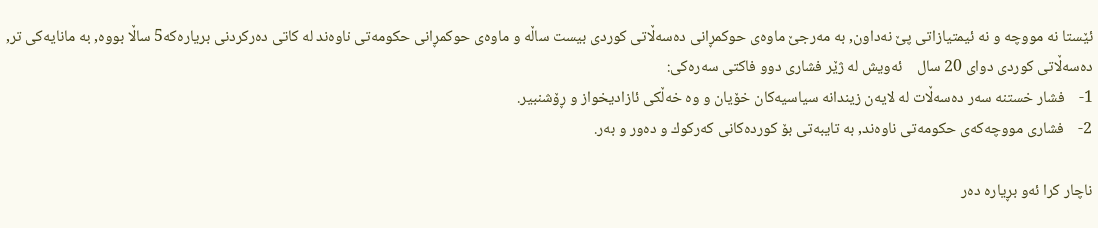ئێستا نه‌ مووچه‌ و نه‌ ئیمتیازاتی پێ‌ نه‌داون, به‌ مه‌رجێ‌ ماوه‌ی حوكمڕانی ده‌سه‌ڵاتی كوردی بیست ساڵه‌ و ماوه‌ی حوكمڕانی حكومه‌تی ناوه‌ند له‌ كاتی ده‌ركردنی بریاره‌كه‌5 ساڵا بووه‌, به‌ مانایه‌كی تر, ده‌سه‌ڵاتی كوردی دوای 20 سال    ئه‌ویش له‌ ژێر فشاری دوو فاكتی سه‌ره‌كی:
1-    فشار خستنه‌ سه‌ر ده‌سه‌ڵات له‌ لایه‌ن زیندانه‌ سیاسیه‌كان خۆیان و وه‌ خه‌ڵكی ئازادیخواز و ڕۆشنبیر.
2-    فشاری مووچه‌كه‌ی حكومه‌تی ناوه‌ند, به‌ تایبه‌تی بۆ كورده‌كانی كه‌ركوك و ده‌ور و به‌ر.

ناچار كرا ئه‌و بڕیاره‌ ده‌ر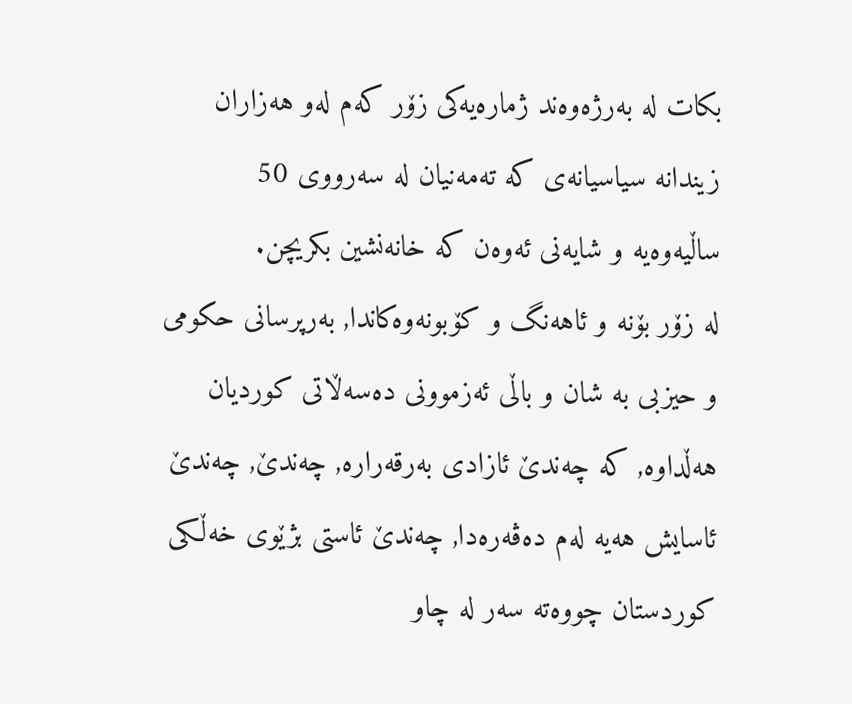بكات له‌ به‌رژه‌وه‌ند ژماره‌یه‌كی زۆر كه‌م له‌و هه‌زاران زیندانه‌ سیاسیانه‌ی كه‌ ته‌مه‌نیان له‌ سه‌رووی 50 ساڵیه‌وه‌یه‌ و شایه‌نی ئه‌وه‌ن كه‌ خانه‌نشین بكریچن.
له‌ زۆر بۆنه‌ و ئاهه‌نگ و كۆبونه‌وه‌كاندا, به‌رپرسانی حكومی و حیزبی به‌ شان و باڵی ئه‌زموونی ده‌سه‌ڵاتی كوردیان هه‌ڵداوه‌, كه‌ چه‌ندێ‌ ئازادی به‌رقه‌راره‌, چه‌ندێ‌, چه‌ندێ‌ ئاسایش هه‌یه‌ له‌م ده‌ڤه‌ره‌دا, چه‌ندێ‌ ئاستی بژێوی خه‌ڵكی كوردستان چووه‌ته‌ سه‌ر له‌ چاو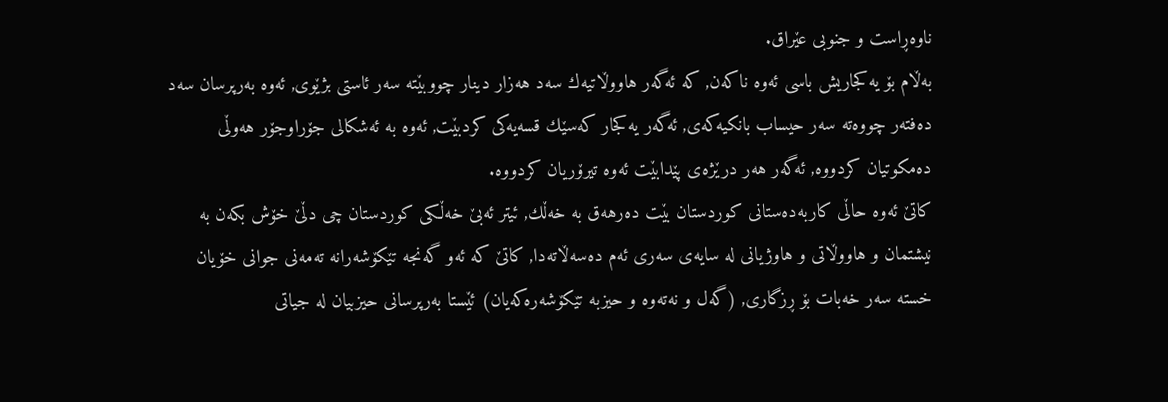ناوه‌ڕاست و جنوبی عێراق.
به‌ڵام بۆ یه‌كجاریش باسی ئه‌وه‌ ناكه‌ن, كه‌ ئه‌گه‌ر هاووڵاتیه‌ك سه‌د هه‌زار دینار چووبێته‌ سه‌ر ئاستی بژێوی, ئه‌وه‌ به‌رپرسان سه‌د ده‌فته‌ر چووه‌ته‌ سه‌ر حیساب بانكیه‌كه‌ی, ئه‌گه‌ر یه‌كجار كه‌سێك قسه‌یه‌كی كردبێت, ئه‌وه‌ به‌ ئه‌شكالی جۆراوجۆر هه‌وڵی ده‌مكوتیان كردووه‌, ئه‌گه‌ر هه‌ر درێژه‌ی پێدابێت ئه‌وه‌ تیرۆریان كردووه‌.
كاتێ‌ ئه‌وه‌ حاڵی كاربه‌ده‌ستانی كوردستان بێت ده‌رهه‌ق به‌ خه‌ڵك, ئیتر ئه‌بێ‌ خه‌ڵكی كوردستان چی دڵێ‌ خۆش بكه‌ن به‌ نیشتمان و هاووڵاتی و هاوژیانی له‌ سایه‌ی سه‌ری ئه‌م ده‌سه‌ڵاته‌دا, كاتێ‌ كه‌ ئه‌و گه‌نجه‌ تێكۆشه‌رانه‌ ته‌مه‌نی جوانی خۆیان خسته‌ سه‌ر خه‌بات بۆ ڕزگاری, (گه‌ل و نه‌ته‌وه‌ و حیزبه‌ تێكۆشه‌ره‌كه‌یان) ئێستا به‌رپرسانی حیزبیان له‌ جیاتی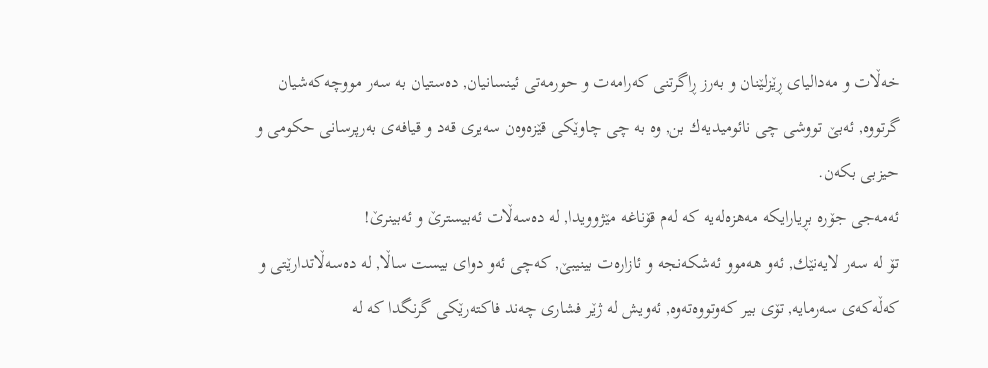خه‌ڵات و مه‌دالیای ڕێزلێنان و به‌رز ڕاگرتنی كه‌رامه‌ت و حورمه‌تی ئینسانیان, ده‌ستیان به‌ سه‌ر مووچه‌كه‌شیان گرتووه‌, ئه‌بێ‌ تووشی چی نائومیدیه‌ك بن, وه‌ به‌ چی چاوێكی قێزه‌وه‌ن سه‌یری قه‌د و قیافه‌ی به‌رپرسانی حكومی و حیزبی بكه‌ن.
ئه‌مه‌جی جۆره‌ بڕیارایكه‌ مه‌هزه‌له‌یه‌ كه‌ له‌م قۆناغه‌ مێژوویدا, له‌ ده‌سه‌ڵات ئه‌بیسترێ‌ و ئه‌بینرێ‌!
تۆ له‌ سه‌ر لایه‌نێك, ئه‌و هه‌موو ئه‌شكه‌نجه‌ و ئازاره‌ت بینیبێ‌, كه‌چی ئه‌و دوای بیست ساڵا, له‌ ده‌سه‌ڵاتدارێتی و كه‌ڵه‌كه‌ی سه‌رمایه‌, تۆی بیر كه‌وتووه‌ته‌وه‌, ئه‌ویش له‌ ژێر فشاری چه‌ند فاكته‌رێكی گرنگدا كه‌ له‌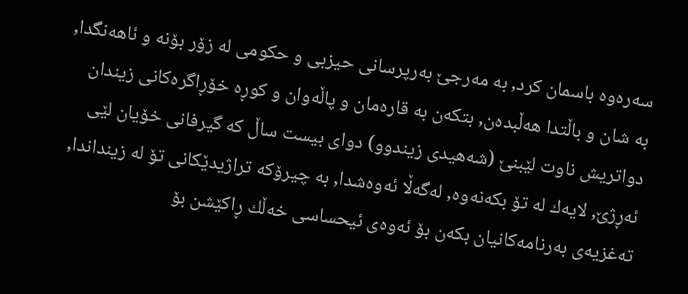سه‌ره‌وه‌ باسمان كرد, به‌ مه‌رجێ‌ به‌رپرسانی حیزبی و حكومی له‌ زۆر بۆنه‌ و ئاهه‌نگدا, به‌ شان و باڵتدا هه‌ڵبده‌ن, بتكه‌ن به‌ قاره‌مان و پاڵه‌وان و كوڕه‌ خۆڕاگره‌كانی زیندان دواتریش ناوت لێبنێ‌ (شه‌هیدی زیندوو) دوای بیست ساڵ كه‌ گیرفانی خۆیان لێی ئه‌ڕژێ‌, لایه‌ك له‌ تۆ بكه‌نه‌وه‌, له‌گه‌ڵا ئه‌وه‌شدا, به‌ چیرۆكه‌ تراژیدێكانی تۆ له‌ زینداندا, ته‌غزیه‌ی به‌رنامه‌كانیان بكه‌ن بۆ ئه‌وه‌ی ئیحساسی خه‌ڵك ڕاكێشن بۆ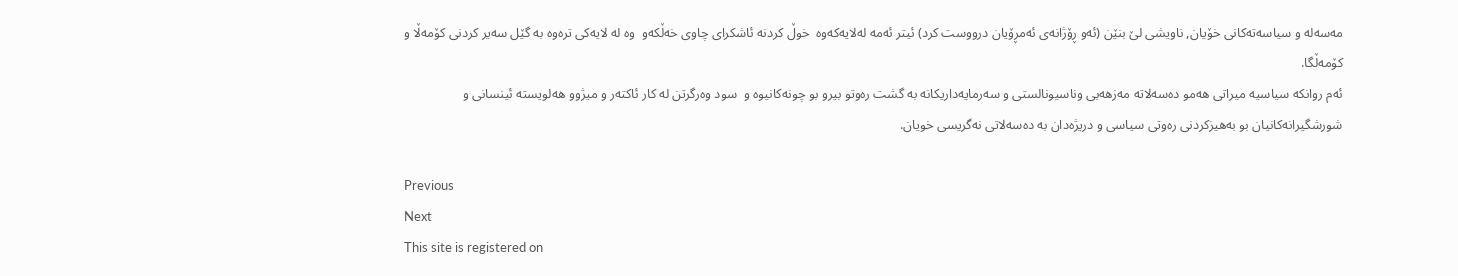مه‌سه‌له‌ و سیاسه‌ته‌كانی خۆیان, ناویشی لێ‌ بنێن (ئه‌و ڕۆژانه‌ی ئه‌مڕۆیان درووست كرد) ئیتر ئه‌مه‌ له‌لایه‌كه‌وه‌  خوڵ كردنه‌ ئاشكرای چاوی خه‌ڵكه‌و  وه‌ له‌ لایه‌كی تره‌وه‌ به‌ گێل سه‌یر كردنی كۆمه‌ڵا و كۆمه‌ڵگا.
ئه‌م روانكه‌ سیاسیه‌ میراتی هه‌مو ده‌سه‌لاته‌ مه‌زهه‌بی وناسیونالستی و سه‌رمایه‌داریكانه‌ به‌ گشت ره‌وتو بیرو بو چونه‌كانیوه‌ و  سود وه‌رگرتن له‌ كار ئاكته‌ر و میژوو هه‌لویسته‌ ئینسانی و شورشگیرانه‌كانیان بو به‌هیزكردنی ره‌وتی سیاسی و دریژه‌دان به‌ ده‌سه‌لاتی نه‌گریسی خویان.

Previous
Next
This site is registered on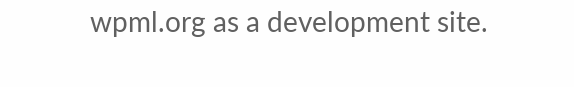wpml.org as a development site.